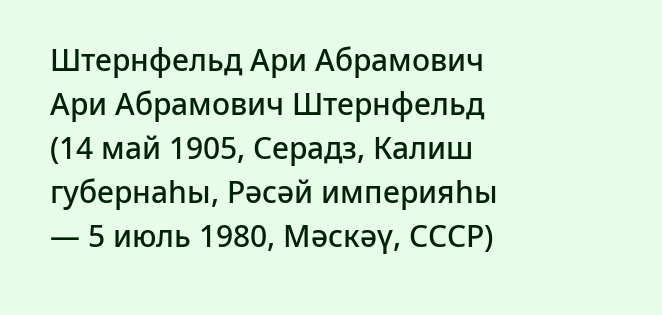Штернфельд Ари Абрамович
Ари Абрамович Штернфельд (14 май 1905, Серадз, Калиш губернаһы, Рәсәй империяһы — 5 июль 1980, Мәскәү, СССР)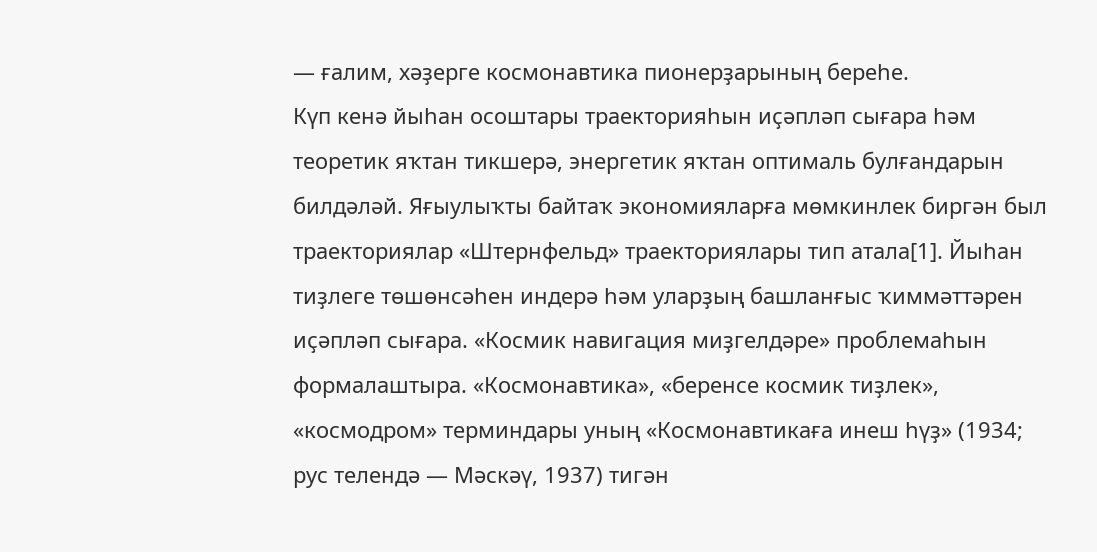— ғалим, хәҙерге космонавтика пионерҙарының береһе.
Күп кенә йыһан осоштары траекторияһын иҫәпләп сығара һәм теоретик яҡтан тикшерә, энергетик яҡтан оптималь булғандарын билдәләй. Яғыулыҡты байтаҡ экономияларға мөмкинлек биргән был траекториялар «Штернфельд» траекториялары тип атала[1]. Йыһан тиҙлеге төшөнсәһен индерә һәм уларҙың башланғыс ҡиммәттәрен иҫәпләп сығара. «Космик навигация миҙгелдәре» проблемаһын формалаштыра. «Космонавтика», «беренсе космик тиҙлек», «космодром» терминдары уның «Космонавтикаға инеш һүҙ» (1934; рус телендә — Мәскәү, 1937) тигән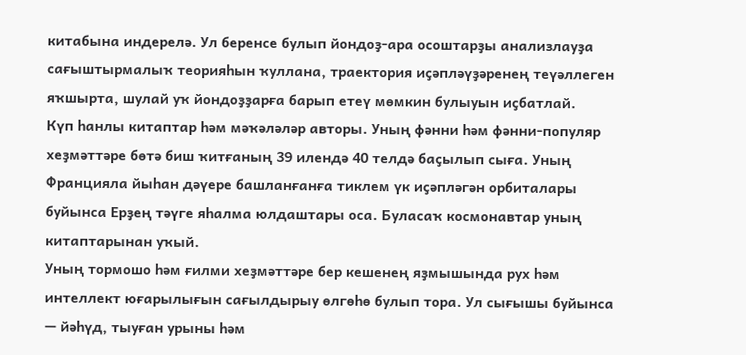китабына индерелә. Ул беренсе булып йондоҙ-ара осоштарҙы анализлауҙа сағыштырмалыҡ теорияһын ҡуллана, траектория иҫәпләүҙәренең теүәллеген яҡшырта, шулай уҡ йондоҙҙарға барып етеү мөмкин булыуын иҫбатлай.
Күп һанлы китаптар һәм мәҡәләләр авторы. Уның фәнни һәм фәнни-популяр хеҙмәттәре бөтә биш ҡитғаның 39 илендә 40 телдә баҫылып сыға. Уның Францияла йыһан дәүере башланғанға тиклем үк иҫәпләгән орбиталары буйынса Ерҙең тәүге яһалма юлдаштары оса. Буласаҡ космонавтар уның китаптарынан уҡый.
Уның тормошо һәм ғилми хеҙмәттәре бер кешенең яҙмышында рух һәм интеллект юғарылығын сағылдырыу өлгөһө булып тора. Ул сығышы буйынса — йәһүд, тыуған урыны һәм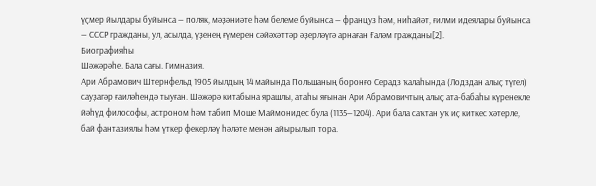үҫмер йылдары буйынса — поляк, мәҙәниәте һәм белеме буйынса — француз һәм, ниһайәт, ғилми идеялары буйынса — СССР гражданы, ул, асылда, үҙенең ғүмерен сәйәхәттәр әҙерләүгә арнаған Ғаләм гражданы[2].
Биографияһы
Шәжәрәһе. Бала сағы. Гимназия.
Ари Абрамович Штернфельд 1905 йылдың 14 майында Польшаның боронғо Серадз ҡалаһында (Лодздан алыҫ түгел) сауҙагәр ғаиләһендә тыуған. Шәжәрә китабына ярашлы, атаһы яғынан Ари Абрамовичтың алыҫ ата-бабаһы күренекле йәһүд философы, астроном һәм табип Моше Маймонидес була (1135—1204). Ари бала саҡтан уҡ иҫ киткес хәтерле, бай фантазиялы һәм үткер фекерләү һәләте менән айырылып тора.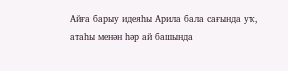Айға барыу идеяһы Арила бала сағында уҡ, атаһы менән һәр ай башында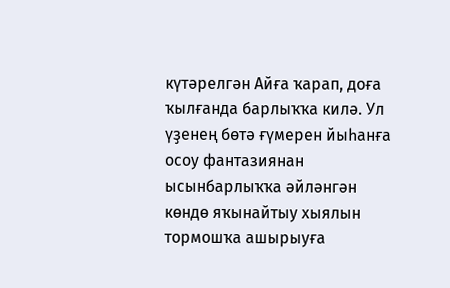күтәрелгән Айға ҡарап, доға ҡылғанда барлыҡҡа килә. Ул үҙенең бөтә ғүмерен йыһанға осоу фантазиянан ысынбарлыҡҡа әйләнгән көндө яҡынайтыу хыялын тормошҡа ашырыуға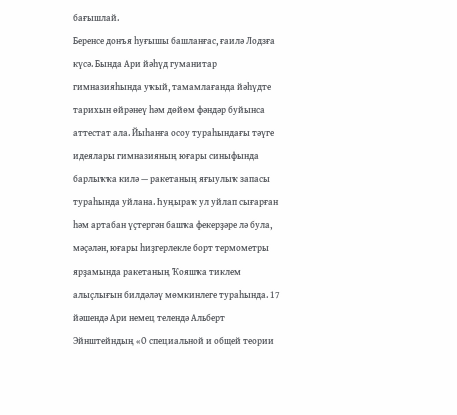бағышлай.
Беренсе донъя һуғышы башланғас, ғаилә Лодзға күсә. Бында Ари йәһүд гуманитар гимназияһында уҡый, тамамлағанда йәһүдте тарихын өйрәнеү һәм дөйөм фәндәр буйынса аттестат ала. Йыһанға осоу тураһындағы тәүге идеялары гимназияның юғары синыфында барлыҡҡа килә — ракетаның яғыулыҡ запасы тураһында уйлана. Һуңыраҡ ул уйлап сығарған һәм артабан үҫтергән башҡа фекерҙәре лә була, мәҫәлән, юғары һиҙгерлекле борт термометры ярҙамында ракетаның Ҡояшҡа тиклем алыҫлығын билдәләү мөмкинлеге тураһында. 17 йәшендә Ари немец телендә Альберт Эйнштейндың «О специальной и общей теории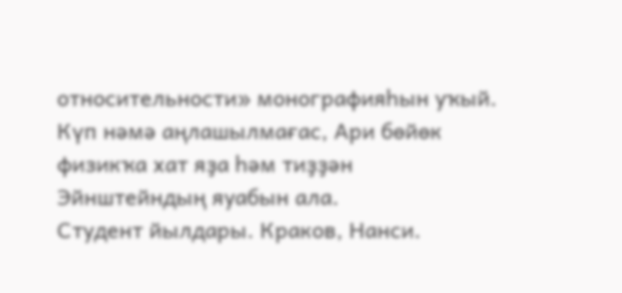относительности» монографияһын уҡый. Күп нәмә аңлашылмағас, Ари бөйөк физикҡа хат яҙа һәм тиҙҙән Эйнштейндың яуабын ала.
Студент йылдары. Краков, Нанси.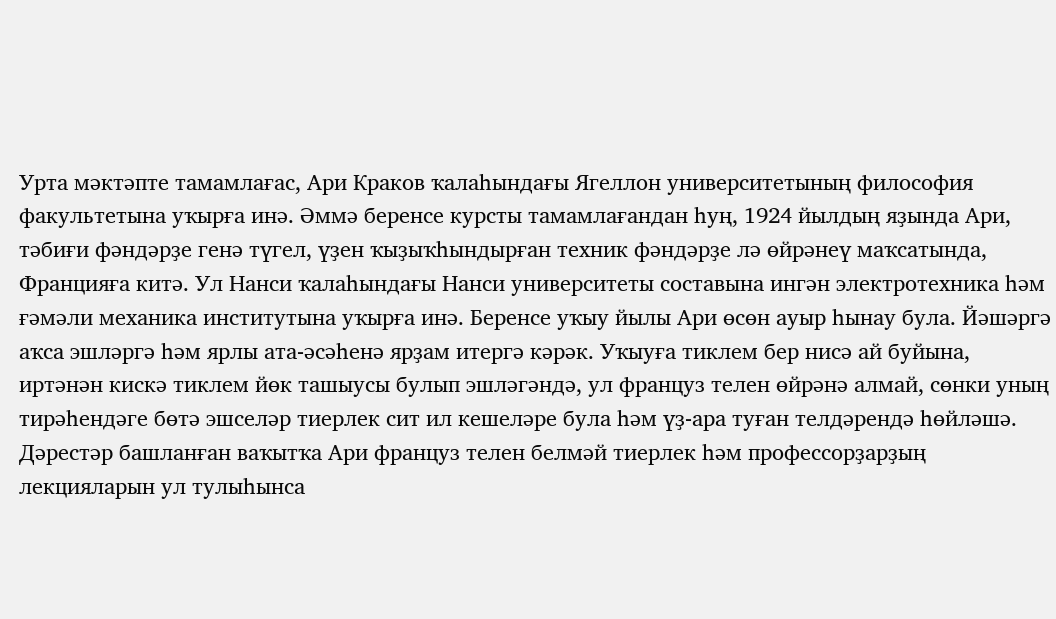Урта мәктәпте тамамлағас, Ари Краков ҡалаһындағы Ягеллон университетының философия факультетына уҡырға инә. Әммә беренсе курсты тамамлағандан һуң, 1924 йылдың яҙында Ари, тәбиғи фәндәрҙе генә түгел, үҙен ҡыҙыҡһындырған техник фәндәрҙе лә өйрәнеү маҡсатында, Францияға китә. Ул Нанси ҡалаһындағы Нанси университеты составына ингән электротехника һәм ғәмәли механика институтына уҡырға инә. Беренсе уҡыу йылы Ари өсөн ауыр һынау була. Йәшәргә аҡса эшләргә һәм ярлы ата-әсәһенә ярҙам итергә кәрәк. Уҡыуға тиклем бер нисә ай буйына, иртәнән кискә тиклем йөк ташыусы булып эшләгәндә, ул француз телен өйрәнә алмай, сөнки уның тирәһендәге бөтә эшселәр тиерлек сит ил кешеләре була һәм үҙ-ара туған телдәрендә һөйләшә. Дәрестәр башланған ваҡытҡа Ари француз телен белмәй тиерлек һәм профессорҙарҙың лекцияларын ул тулыһынса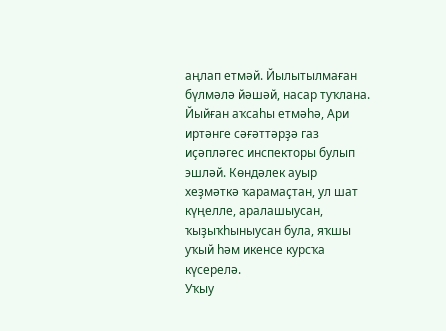аңлап етмәй. Йылытылмаған бүлмәлә йәшәй, насар туҡлана. Йыйған аҡсаһы етмәһә, Ари иртәнге сәғәттәрҙә газ иҫәпләгес инспекторы булып эшләй. Көндәлек ауыр хеҙмәткә ҡарамаҫтан, ул шат күңелле, аралашыусан, ҡыҙыҡһыныусан була, яҡшы уҡый һәм икенсе курсҡа күсерелә.
Уҡыу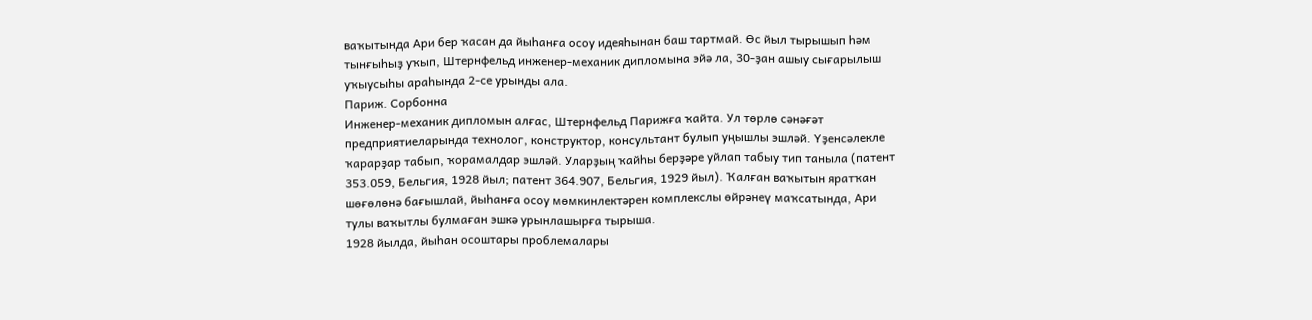ваҡытында Ари бер ҡасан да йыһанға осоу идеяһынан баш тартмай. Өс йыл тырышып һәм тынғыһыҙ уҡып, Штернфельд инженер-механик дипломына эйә ла, 30-ҙан ашыу сығарылыш уҡыусыһы араһында 2-се урынды ала.
Париж. Сорбонна
Инженер-механик дипломын алғас, Штернфельд Парижға ҡайта. Ул төрлө сәнәғәт предприятиеларында технолог, конструктор, консультант булып уңышлы эшләй. Үҙенсәлекле ҡарарҙар табып, ҡорамалдар эшләй. Уларҙың ҡайһы берҙәре уйлап табыу тип таныла (патент 353.059, Бельгия, 1928 йыл; патент 364.907, Бельгия, 1929 йыл). Ҡалған ваҡытын яратҡан шөғөлөнә бағышлай, йыһанға осоу мөмкинлектәрен комплекслы өйрәнеү маҡсатында, Ари тулы ваҡытлы булмаған эшкә урынлашырға тырыша.
1928 йылда, йыһан осоштары проблемалары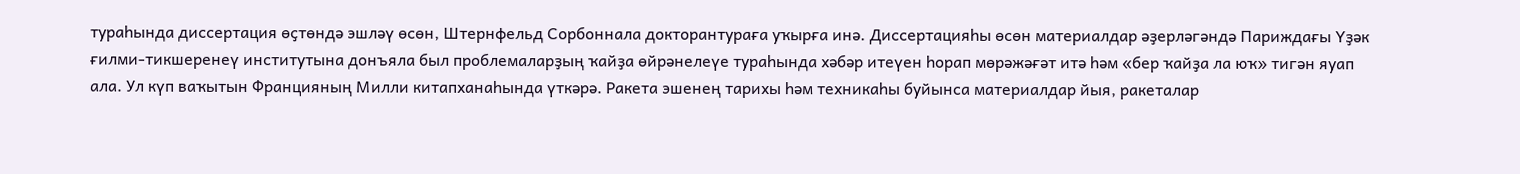тураһында диссертация өҫтөндә эшләү өсөн, Штернфельд Сорбоннала докторантураға уҡырға инә. Диссертацияһы өсөн материалдар әҙерләгәндә Париждағы Үҙәк ғилми-тикшеренеү институтына донъяла был проблемаларҙың ҡайҙа өйрәнелеүе тураһында хәбәр итеүен һорап мөрәжәғәт итә һәм «бер ҡайҙа ла юҡ» тигән яуап ала. Ул күп ваҡытын Францияның Милли китапханаһында үткәрә. Ракета эшенең тарихы һәм техникаһы буйынса материалдар йыя, ракеталар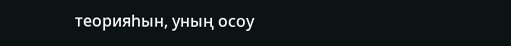теорияһын, уның осоу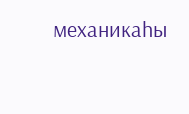механикаһы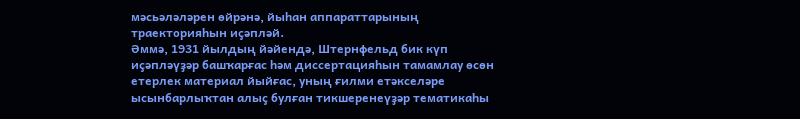мәсьәләләрен өйрәнә, йыһан аппараттарының траекторияһын иҫәпләй.
Әммә, 1931 йылдың йәйендә, Штернфельд бик күп иҫәпләүҙәр башҡарғас һәм диссертацияһын тамамлау өсөн етерлек материал йыйғас, уның ғилми етәкселәре ысынбарлыҡтан алыҫ булған тикшеренеүҙәр тематикаһы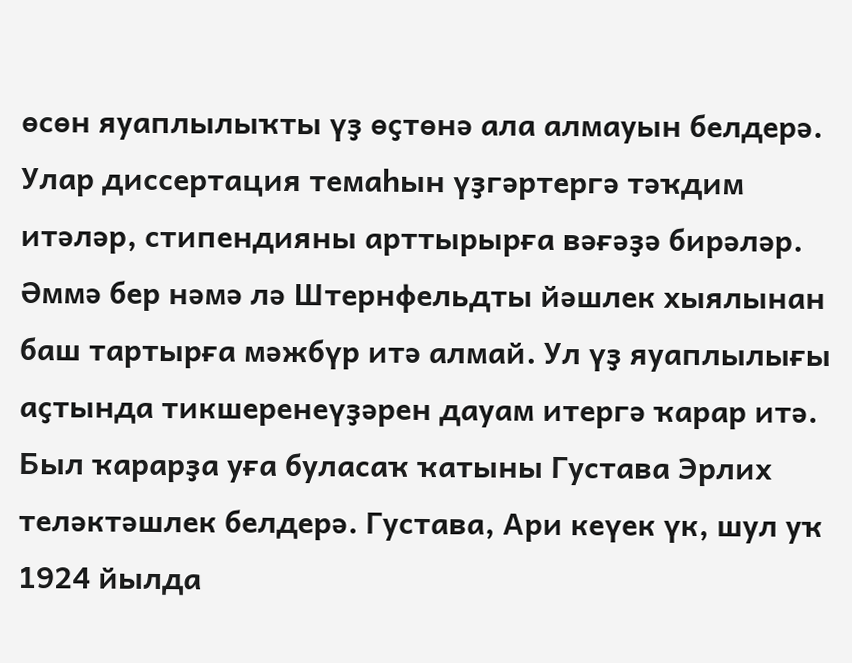өсөн яуаплылыҡты үҙ өҫтөнә ала алмауын белдерә. Улар диссертация темаһын үҙгәртергә тәҡдим итәләр, стипендияны арттырырға вәғәҙә бирәләр. Әммә бер нәмә лә Штернфельдты йәшлек хыялынан баш тартырға мәжбүр итә алмай. Ул үҙ яуаплылығы аҫтында тикшеренеүҙәрен дауам итергә ҡарар итә.
Был ҡарарҙа уға буласаҡ ҡатыны Густава Эрлих теләктәшлек белдерә. Густава, Ари кеүек үк, шул уҡ 1924 йылда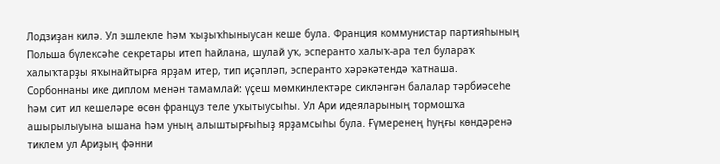Лодзиҙан килә. Ул эшлекле һәм ҡыҙыҡһыныусан кеше була. Франция коммунистар партияһының Польша бүлексәһе секретары итеп һайлана, шулай уҡ, эсперанто халыҡ-ара тел булараҡ халыҡтарҙы яҡынайтырға ярҙам итер, тип иҫәпләп, эсперанто хәрәкәтендә ҡатнаша. Сорбоннаны ике диплом менән тамамлай: үҫеш мөмкинлектәре сикләнгән балалар тәрбиәсеһе һәм сит ил кешеләре өсөн француз теле уҡытыусыһы. Ул Ари идеяларының тормошҡа ашырылыуына ышана һәм уның алыштырғыһыҙ ярҙамсыһы була. Ғүмеренең һуңғы көндәренә тиклем ул Ариҙың фәнни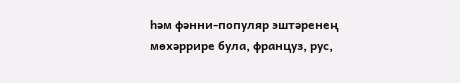һәм фәнни-популяр эштәренең мөхәррире була, француз, рус,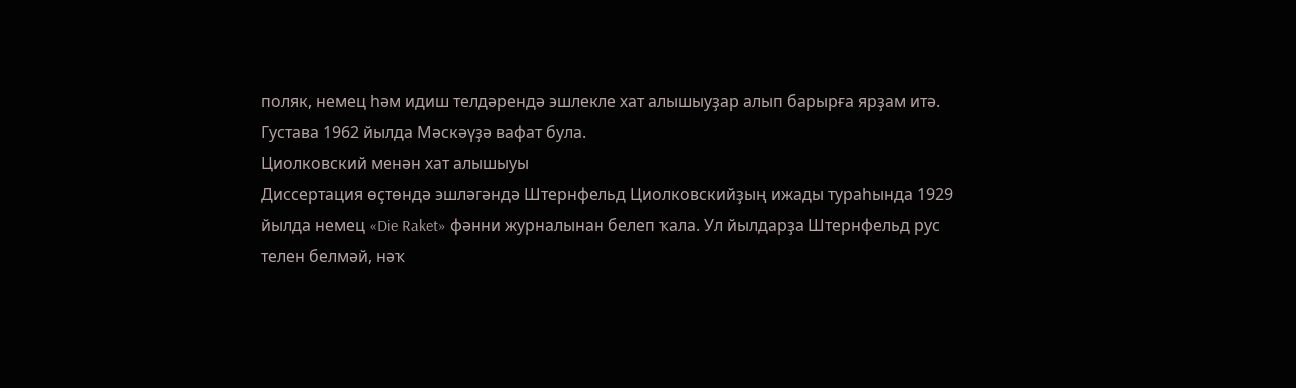поляк, немец һәм идиш телдәрендә эшлекле хат алышыуҙар алып барырға ярҙам итә. Густава 1962 йылда Мәскәүҙә вафат була.
Циолковский менән хат алышыуы
Диссертация өҫтөндә эшләгәндә Штернфельд Циолковскийҙың ижады тураһында 1929 йылда немец «Die Raket» фәнни журналынан белеп ҡала. Ул йылдарҙа Штернфельд рус телен белмәй, нәҡ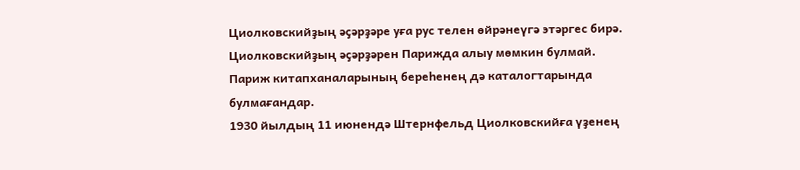Циолковскийҙың әҫәрҙәре уға рус телен өйрәнеүгә этәргес бирә. Циолковскийҙың әҫәрҙәрен Парижда алыу мөмкин булмай. Париж китапханаларының береһенең дә каталогтарында булмағандар.
1930 йылдың 11 июнендә Штернфельд Циолковскийға үҙенең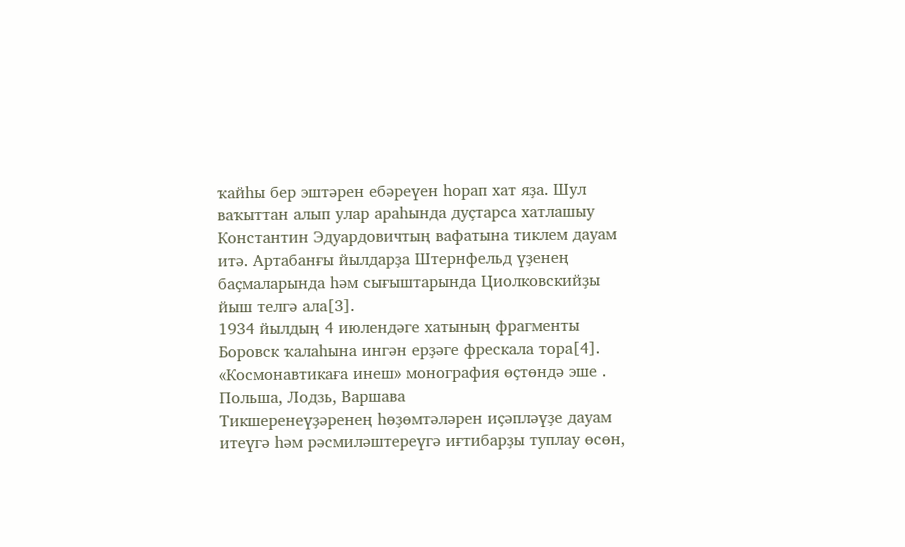ҡайһы бер эштәрен ебәреүен һорап хат яҙа. Шул ваҡыттан алып улар араһында дуҫтарса хатлашыу Константин Эдуардовичтың вафатына тиклем дауам итә. Артабанғы йылдарҙа Штернфельд үҙенең баҫмаларында һәм сығыштарында Циолковскийҙы йыш телгә ала[3].
1934 йылдың 4 июлендәге хатының фрагменты Боровск ҡалаһына ингән ерҙәге фрескала тора[4].
«Космонавтикаға инеш» монография өҫтөндә эше . Польша, Лодзь, Варшава
Тикшеренеүҙәренең һөҙөмтәләрен иҫәпләүҙе дауам итеүгә һәм рәсмиләштереүгә иғтибарҙы туплау өсөн,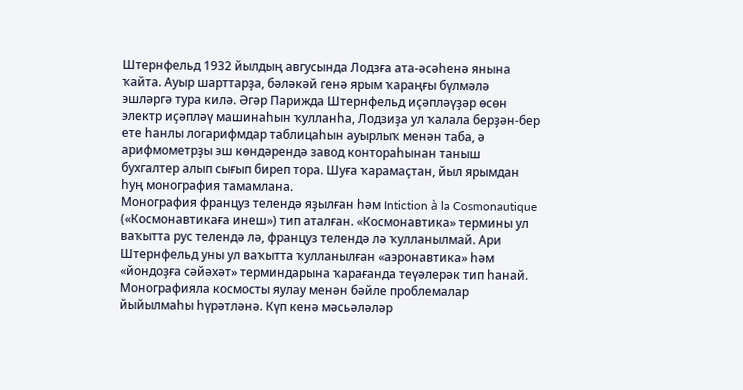Штернфельд 1932 йылдың авгусында Лодзға ата-әсәһенә янына ҡайта. Ауыр шарттарҙа, бәләкәй генә ярым ҡараңғы бүлмәлә эшләргә тура килә. Әгәр Парижда Штернфельд иҫәпләүҙәр өсөн электр иҫәпләү машинаһын ҡулланһа, Лодзиҙа ул ҡалала берҙән-бер ете һанлы логарифмдар таблицаһын ауырлыҡ менән таба, ә арифмометрҙы эш көндәрендә завод контораһынан таныш бухгалтер алып сығып биреп тора. Шуға ҡарамаҫтан, йыл ярымдан һуң монография тамамлана.
Монография француз телендә яҙылған һәм Intiction à la Cosmonautique («Космонавтикаға инеш») тип аталған. «Космонавтика» термины ул ваҡытта рус телендә лә, француз телендә лә ҡулланылмай. Ари Штернфельд уны ул ваҡытта ҡулланылған «аэронавтика» һәм «йондоҙға сәйәхәт» терминдарына ҡарағанда теүәлерәк тип һанай. Монографияла космосты яулау менән бәйле проблемалар йыйылмаһы һүрәтләнә. Күп кенә мәсьәләләр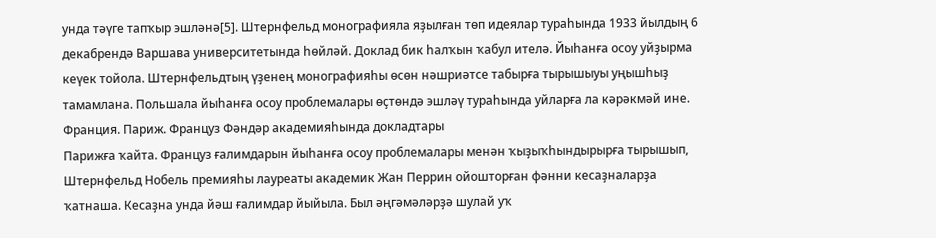унда тәүге тапҡыр эшләнә[5]. Штернфельд монографияла яҙылған төп идеялар тураһында 1933 йылдың 6 декабрендә Варшава университетында һөйләй. Доклад бик һалҡын ҡабул ителә. Йыһанға осоу уйҙырма кеүек тойола. Штернфельдтың үҙенең монографияһы өсөн нәшриәтсе табырға тырышыуы уңышһыҙ тамамлана. Польшала йыһанға осоу проблемалары өҫтөндә эшләү тураһында уйларға ла кәрәкмәй ине.
Франция. Париж. Француз Фәндәр академияһында докладтары
Парижға ҡайта. Француз ғалимдарын йыһанға осоу проблемалары менән ҡыҙыҡһындырырға тырышып, Штернфельд Нобель премияһы лауреаты академик Жан Перрин ойошторған фәнни кесаҙналарҙа ҡатнаша. Кесаҙна унда йәш ғалимдар йыйыла. Был әңгәмәләрҙә шулай уҡ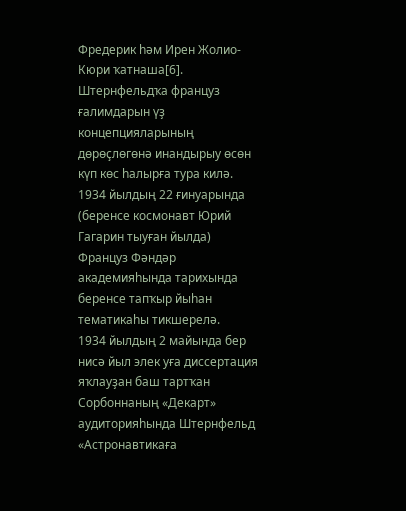Фредерик һәм Ирен Жолио-Кюри ҡатнаша[6].
Штернфельдҡа француз ғалимдарын үҙ концепцияларының дөрөҫлөгөнә инандырыу өсөн күп көс һалырға тура килә. 1934 йылдың 22 ғинуарында (беренсе космонавт Юрий Гагарин тыуған йылда) Француз Фәндәр академияһында тарихында беренсе тапҡыр йыһан тематикаһы тикшерелә.
1934 йылдың 2 майында бер нисә йыл элек уға диссертация яҡлауҙан баш тартҡан Сорбоннаның «Декарт» аудиторияһында Штернфельд «Астронавтикаға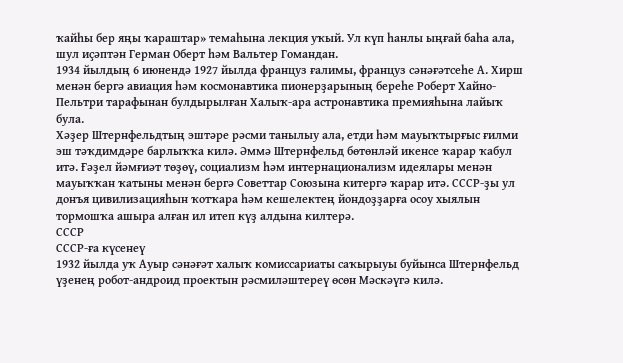ҡайһы бер яңы ҡараштар» темаһына лекция уҡый. Ул күп һанлы ыңғай баһа ала, шул иҫәптән Герман Оберт һәм Вальтер Гомандан.
1934 йылдың 6 июнендә 1927 йылда француз ғалимы, француз сәнәғәтсеһе А. Хирш менән бергә авиация һәм космонавтика пионерҙарының береһе Роберт Хайно-Пельтри тарафынан булдырылған Халыҡ-ара астронавтика премияһына лайыҡ була.
Хәҙер Штернфельдтың эштәре рәсми танылыу ала, етди һәм мауыҡтырғыс ғилми эш тәҡдимдәре барлыҡҡа килә. Әммә Штернфельд бөтөнләй икенсе ҡарар ҡабул итә. Ғәҙел йәмғиәт төҙөү, социализм һәм интернационализм идеялары менән мауыҡҡан ҡатыны менән бергә Советтар Союзына китергә ҡарар итә. СССР-ҙы ул донъя цивилизацияһын ҡотҡара һәм кешелектең йондоҙҙарға осоу хыялын тормошҡа ашыра алған ил итеп күҙ алдына килтерә.
СССР
СССР-ға күсенеү
1932 йылда уҡ Ауыр сәнәғәт халыҡ комиссариаты саҡырыуы буйынса Штернфельд үҙенең робот-андроид проектын рәсмиләштереү өсөн Мәскәүгә килә.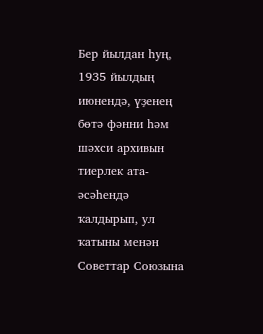Бер йылдан һуң, 1935 йылдың июнендә, үҙенең бөтә фәнни һәм шәхси архивын тиерлек ата-әсәһендә ҡалдырып, ул ҡатыны менән Советтар Союзына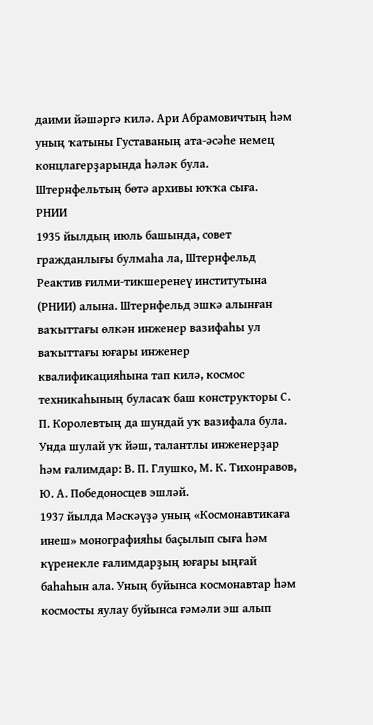даими йәшәргә килә. Ари Абрамовичтың һәм уның ҡатыны Густаваның ата-әсәһе немец концлагерҙарында һәләк була. Штернфельтың бөтә архивы юҡҡа сыға.
РНИИ
1935 йылдың июль башында, совет гражданлығы булмаһа ла, Штернфельд Реактив ғилми-тикшеренеү институтына (РНИИ) алына. Штернфельд эшкә алынған ваҡыттағы өлкән инженер вазифаһы ул ваҡыттағы юғары инженер квалификацияһына тап килә, космос техникаһының буласаҡ баш конструкторы С. П. Королевтың да шундай уҡ вазифала була. Унда шулай уҡ йәш, талантлы инженерҙар һәм ғалимдар: В. П. Глушко, М. К. Тихонравов, Ю. А. Победоносцев эшләй.
1937 йылда Мәскәүҙә уның «Космонавтикаға инеш» монографияһы баҫылып сыға һәм күренекле ғалимдарҙың юғары ыңғай баһаһын ала. Уның буйынса космонавтар һәм космосты яулау буйынса ғәмәли эш алып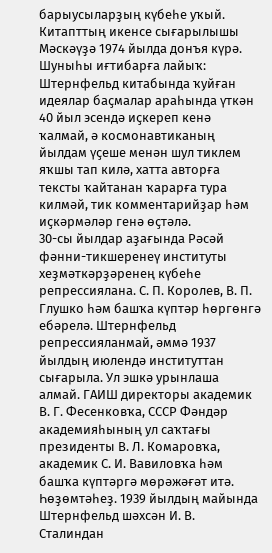барыусыларҙың күбеһе уҡый. Китапттың икенсе сығарылышы Мәскәүҙә 1974 йылда донъя күрә. Шуныһы иғтибарға лайыҡ: Штернфельд китабында ҡуйған идеялар баҫмалар араһында үткән 40 йыл эсендә иҫкереп кенә ҡалмай, ә космонавтиканың йылдам үҫеше менән шул тиклем яҡшы тап килә, хатта авторға тексты ҡайтанан ҡарарға тура килмәй, тик комментарийҙар һәм иҫкәрмәләр генә өҫтәлә.
30-сы йылдар аҙағында Рәсәй фәнни-тикшеренеү институты хеҙмәткәрҙәренең күбеһе репрессиялана. С. П. Королев, В. П. Глушко һәм башҡа күптәр һөргөнгә ебәрелә. Штернфельд репрессияланмай, әммә 1937 йылдың июлендә институттан сығарыла. Ул эшкә урынлаша алмай. ГАИШ директоры академик В. Г. Фесенковҡа, СССР Фәндәр академияһының ул саҡтағы президенты В. Л. Комаровҡа, академик С. И. Вавиловҡа һәм башҡа күптәргә мөрәжәғәт итә. Һөҙөмтәһеҙ. 1939 йылдың майында Штернфельд шәхсән И. В. Сталиндан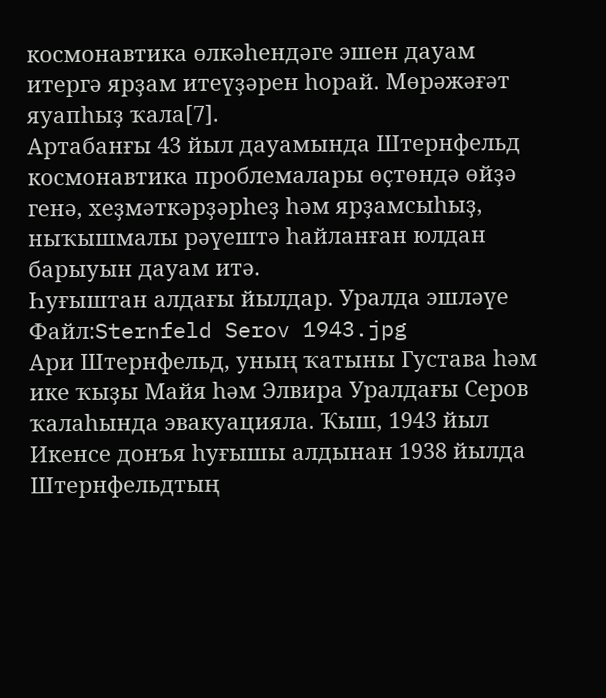космонавтика өлкәһендәге эшен дауам итергә ярҙам итеүҙәрен һорай. Мөрәжәғәт яуапһыҙ ҡала[7].
Артабанғы 43 йыл дауамында Штернфельд космонавтика проблемалары өҫтөндә өйҙә генә, хеҙмәткәрҙәрһеҙ һәм ярҙамсыһыҙ, ныҡышмалы рәүештә һайланған юлдан барыуын дауам итә.
Һуғыштан алдағы йылдар. Уралда эшләүе
Файл:Sternfeld Serov 1943.jpg
Ари Штернфельд, уның ҡатыны Густава һәм ике ҡыҙы Майя һәм Элвира Уралдағы Серов ҡалаһында эвакуацияла. Ҡыш, 1943 йыл
Икенсе донъя һуғышы алдынан 1938 йылда Штернфельдтың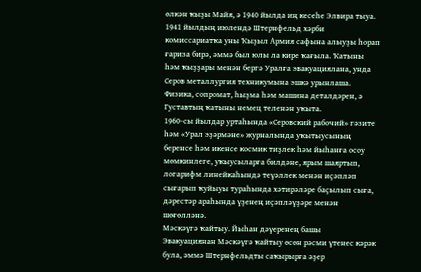өлкән ҡыҙы Майя, ә 1940 йылда иң кесеһе Элвира тыуа. 1941 йылдың июлендә Штернфельд хәрби комиссариатҡа уны Ҡыҙыл Армия сафына алыуҙы һорап ғариза бирә, әммә был юлы ла кире ҡағыла. Ҡатыны һәм ҡыҙҙары менән бергә Уралға эвакуациялана, унда Серов металлургия техникумына эшкә урынлаша. Физика, сопромат, һыҙма һәм машина деталдәрен, ә Густавтың ҡатыны немец теленән уҡыта.
1960-сы йылдар уртаһында «Серовский рабочий» гәзите һәм «Урал эҙәрмәне» журналында уҡытыусының беренсе һәм икенсе космик тиҙлек һәм йыһанға осоу мөмкинлеге, уҡыусыларға билдәне, ярым шаяртып, логарифм линейкаһындә теүәллек менән иҫәпләп сығарып ҡуйыуы тураһында хәтирәләре баҫылып сыға, дәрестәр араһында үҙенең иҫәпләүҙәре менән шөғөлләнә.
Мәскәүгә ҡайтыу. Йыһан дәүеренең башы
Эвакуациянан Мәскәүгә ҡайтыу өсөн рәсми үтенес кәрәк була, әммә Штернфельдты саҡырырға әҙер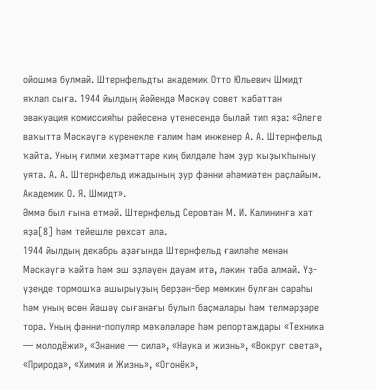ойошма булмай. Штернфельдты академик Отто Юльевич Шмидт яҡлап сыға. 1944 йылдың йәйендә Мәскәү совет ҡабаттан эвакуация комиссияһы рәйесенә үтенесендә былай тип яҙа: «Әлеге ваҡытта Мәскәүгә күренекле ғалим һәм инженер А. А. Штернфельд ҡайта. Уның ғилми хеҙмәттәре киң билдәле һәм ҙур ҡыҙыҡһыныу уята. А. А. Штернфельд ижадының ҙур фәнни әһәмиәтен раҫлайым. Академик О. Я. Шмидт».
Әммә был ғына етмәй. Штернфельд Серовтан М. И. Калининға хат яҙа[8] һәм тейешле рөхсәт ала.
1944 йылдың декабрь аҙағында Штернфельд ғаиләһе менән Мәскәүгә ҡайта һәм эш эҙләүен дауам итә, ләкин таба алмай. Үҙ-үҙеңде тормошҡа ашырыуҙың берҙән-бер мөмкин булған сараһы һәм уның өсөн йәшәү сығанағы булып баҫмалары һәм телмәрҙәре тора. Уның фәнни-популяр мәҡәләләре һәм репортаждары «Техника — молодёжи», «Знание — сила», «Наука и жизнь», «Вокруг света», «Природа», «Химия и Жизнь», «Огонёк»,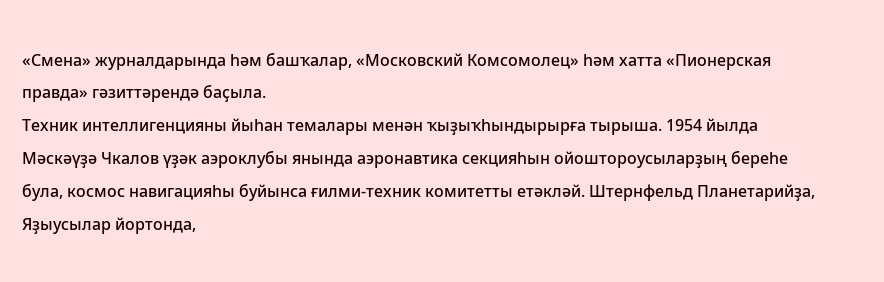«Смена» журналдарында һәм башҡалар, «Московский Комсомолец» һәм хатта «Пионерская правда» гәзиттәрендә баҫыла.
Техник интеллигенцияны йыһан темалары менән ҡыҙыҡһындырырға тырыша. 1954 йылда Мәскәүҙә Чкалов үҙәк аэроклубы янында аэронавтика секцияһын ойоштороусыларҙың береһе була, космос навигацияһы буйынса ғилми-техник комитетты етәкләй. Штернфельд Планетарийҙа, Яҙыусылар йортонда,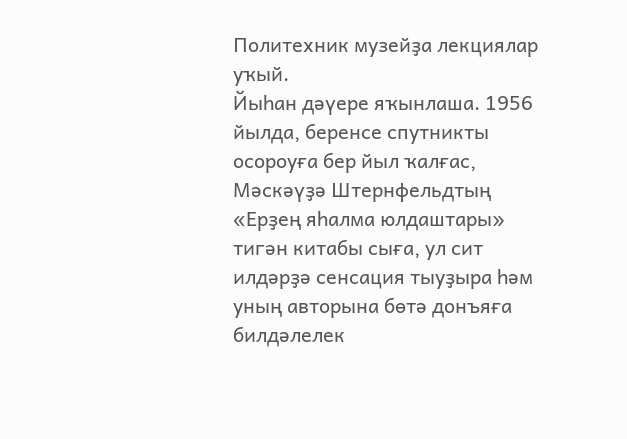Политехник музейҙа лекциялар уҡый.
Йыһан дәүере яҡынлаша. 1956 йылда, беренсе спутникты осороуға бер йыл ҡалғас, Мәскәүҙә Штернфельдтың «Ерҙең яһалма юлдаштары» тигән китабы сыға, ул сит илдәрҙә сенсация тыуҙыра һәм уның авторына бөтә донъяға билдәлелек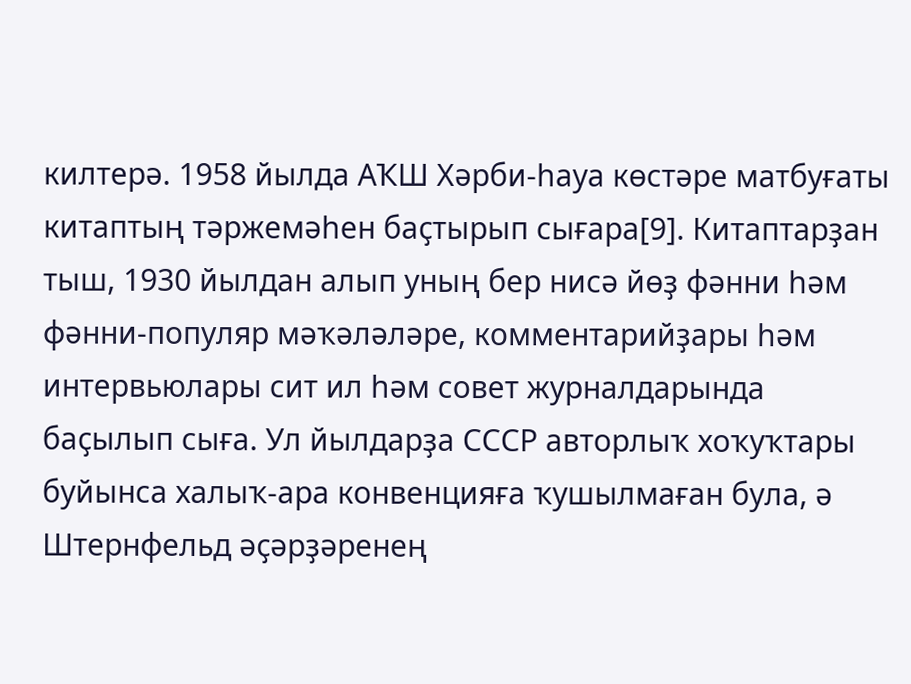килтерә. 1958 йылда АҠШ Хәрби-һауа көстәре матбуғаты китаптың тәржемәһен баҫтырып сығара[9]. Китаптарҙан тыш, 1930 йылдан алып уның бер нисә йөҙ фәнни һәм фәнни-популяр мәҡәләләре, комментарийҙары һәм интервьюлары сит ил һәм совет журналдарында баҫылып сыға. Ул йылдарҙа СССР авторлыҡ хоҡуҡтары буйынса халыҡ-ара конвенцияға ҡушылмаған була, ә Штернфельд әҫәрҙәренең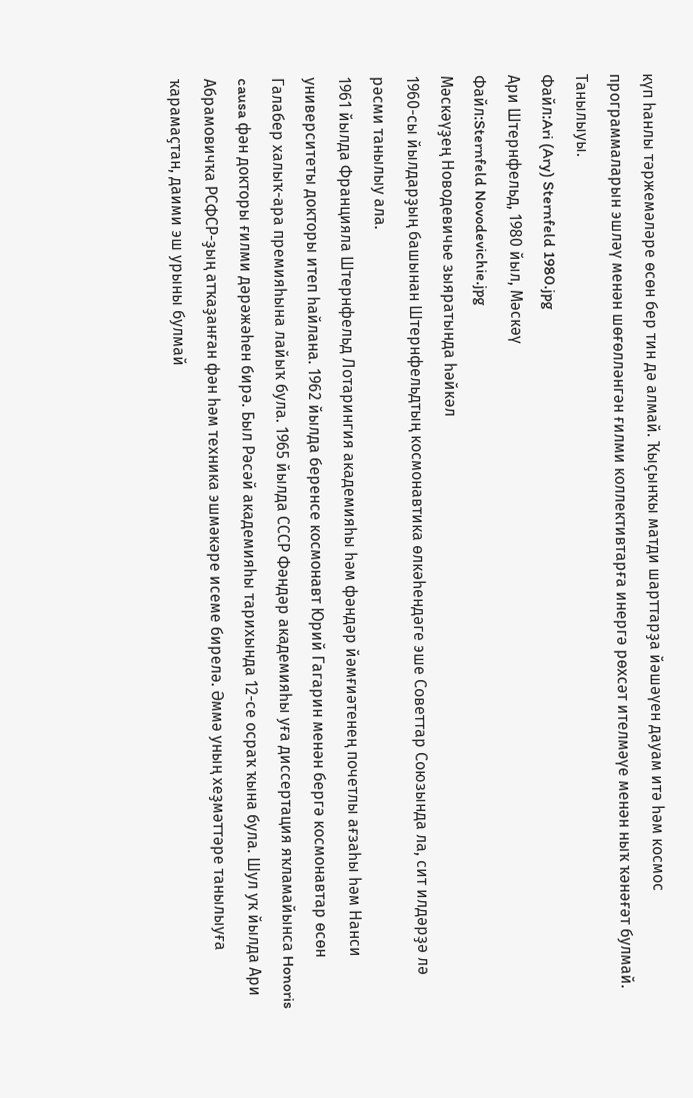күп һанлы тәржемәләре өсөн бер тин дә алмай. Ҡыҫынҡы матди шарттарҙа йәшәүен дауам итә һәм космос программаларын эшләү менән шөғөлләнгән ғилми коллективтарға инергә рөхсәт ителмәүе менән ныҡ ҡәнәғәт булмай.
Танылыуы.
Файл:Ari (Ary) Sternfeld 1980.jpg
Ари Штернфельд, 1980 йыл, Мәскәү
Файл:Sternfeld Novodevichie.jpg
Мәскәүҙең Новодевичье зыяратында һәйкәл
1960-сы йылдарҙың башынан Штернфельдтың космонавтика өлкәһендәге эше Советтар Союзында ла, сит илдәрҙә лә рәсми танылыу ала.
1961 йылда Францияла Штернфельд Лотарингия академияһы һәм фәндәр йәмғиәтенең почетлы ағзаһы һәм Нанси университеты докторы итеп һайлана. 1962 йылда беренсе космонавт Юрий Гагарин менән бергә космонавтар өсөн Галабер халыҡ-ара премияһына лайыҡ була. 1965 йылда СССР Фәндәр академияһы уға диссертация яҡламайынса Honoris causa фән докторы ғилми дәрәжәһен бирә. Был Рәсәй академияһы тарихында 12-се осраҡ ҡына була. Шул уҡ йылда Ари Абрамовичҡа РСФСР-ҙың атҡаҙанған фән һәм техника эшмәкәре исеме бирелә. Әммә уның хеҙмәттәре танылыуға ҡарамаҫтан, даими эш урыны булмай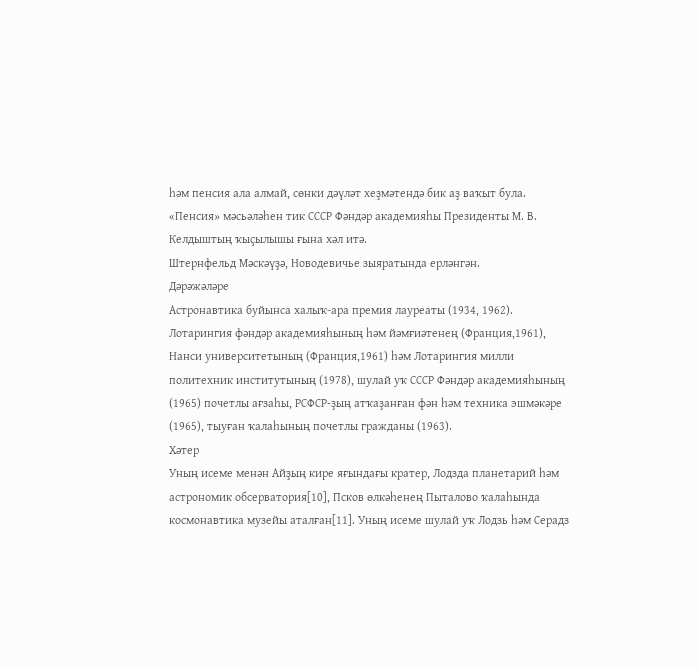һәм пенсия ала алмай, сөнки дәүләт хеҙмәтендә бик аҙ ваҡыт була. «Пенсия» мәсьәләһен тик СССР Фәндәр академияһы Президенты М. В. Келдыштың ҡыҫылышы ғына хәл итә.
Штернфельд Мәскәүҙә, Новодевичье зыяратында ерләнгән.
Дәрәжәләре
Астронавтика буйынса халыҡ-ара премия лауреаты (1934, 1962). Лотарингия фәндәр академияһының һәм йәмғиәтенең (Франция,1961), Нанси университетының (Франция,1961) һәм Лотарингия милли политехник институтының (1978), шулай уҡ СССР Фәндәр академияһының (1965) почетлы ағзаһы, РСФСР-ҙың атҡаҙанған фән һәм техника эшмәкәре (1965), тыуған ҡалаһының почетлы гражданы (1963).
Хәтер
Уның исеме менән Айҙың кире яғындағы кратер, Лодзда планетарий һәм астрономик обсерватория[10], Псков өлкәһенең Пыталово ҡалаһында космонавтика музейы аталған[11]. Уның исеме шулай уҡ Лодзь һәм Серадз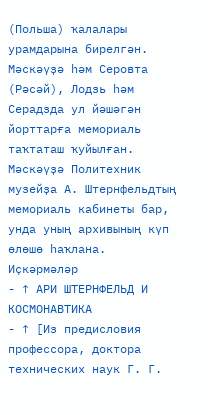(Польша) ҡалалары урамдарына бирелгән. Мәскәүҙә һәм Серовта (Рәсәй), Лодзь һәм Серадзда ул йәшәгән йорттарға мемориаль таҡтаташ ҡуйылған.
Мәскәүҙә Политехник музейҙа А. Штернфельдтың мемориаль кабинеты бар, унда уның архивының күп өлөшө һаҡлана.
Иҫкәрмәләр
- ↑ АРИ ШТЕРНФЕЛЬД И КОСМОНАВТИКА
- ↑ [Из предисловия профессора, доктора технических наук Г. Г.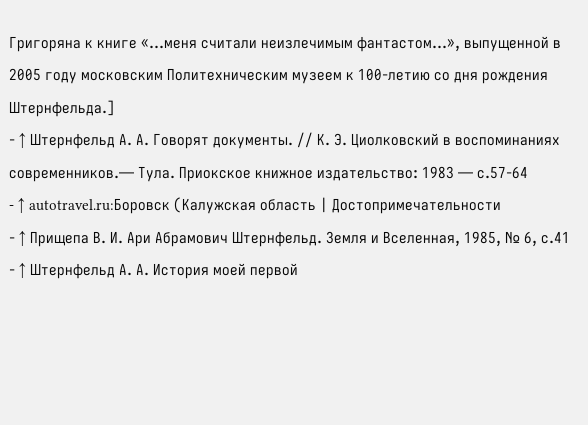Григоряна к книге «…меня считали неизлечимым фантастом…», выпущенной в 2005 году московским Политехническим музеем к 100-летию со дня рождения Штернфельда.]
- ↑ Штернфельд А. А. Говорят документы. // К. Э. Циолковский в воспоминаниях современников.— Тула. Приокское книжное издательство: 1983 — с.57-64
- ↑ autotravel.ru:Боровск (Калужская область | Достопримечательности
- ↑ Прищепа В. И. Ари Абрамович Штернфельд. Земля и Вселенная, 1985, № 6, с.41
- ↑ Штернфельд А. А. История моей первой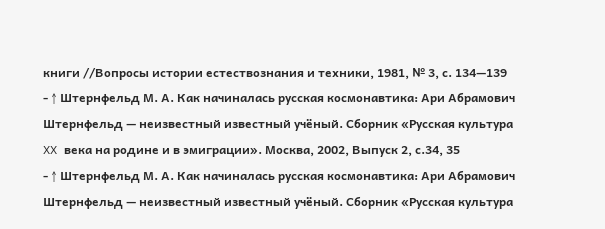книги //Вопросы истории естествознания и техники, 1981, № 3, с. 134—139
- ↑ Штернфельд М. А. Как начиналась русская космонавтика: Ари Абрамович Штернфельд — неизвестный известный учёный. Сборник «Русская культура XX века на родине и в эмиграции». Москва, 2002, Выпуск 2, с.34, 35
- ↑ Штернфельд М. А. Как начиналась русская космонавтика: Ари Абрамович Штернфельд — неизвестный известный учёный. Сборник «Русская культура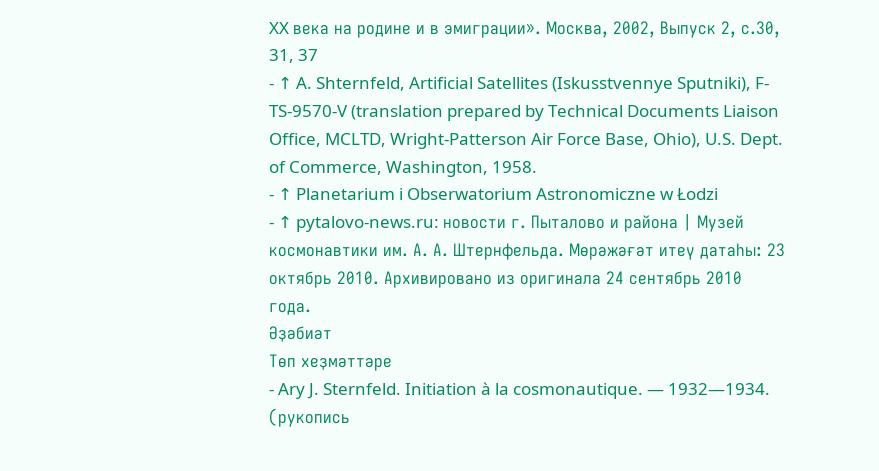XX века на родине и в эмиграции». Москва, 2002, Выпуск 2, с.30, 31, 37
- ↑ A. Shternfeld, Artificial Satellites (Iskusstvennye Sputniki), F-TS-9570-V (translation prepared by Technical Documents Liaison Office, MCLTD, Wright-Patterson Air Force Base, Ohio), U.S. Dept. of Commerce, Washington, 1958.
- ↑ Planetarium i Obserwatorium Astronomiczne w Łodzi
- ↑ pytalovo-news.ru: новости г. Пыталово и района | Музей космонавтики им. А. А. Штернфельда. Мөрәжәғәт итеү датаһы: 23 октябрь 2010. Архивировано из оригинала 24 сентябрь 2010 года.
Әҙәбиәт
Төп хеҙмәттәре
- Ary J. Sternfeld. Initiation à la cosmonautique. — 1932—1934. (рукопись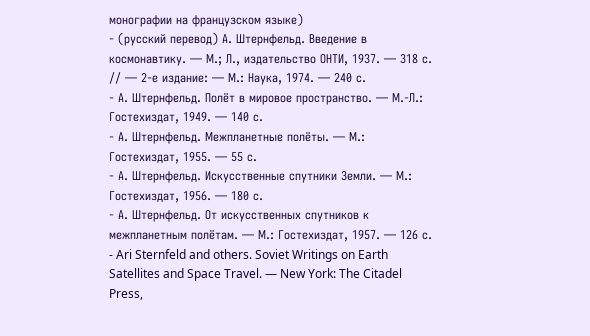монографии на французском языке)
- (русский перевод) А. Штернфельд. Введение в космонавтику. — М.; Л., издательство ОНТИ, 1937. — 318 с. // — 2-е издание: — М.: Наука, 1974. — 240 с.
- А. Штернфельд. Полёт в мировое пространство. — М.-Л.: Гостехиздат, 1949. — 140 с.
- А. Штернфельд. Межпланетные полёты. — М.: Гостехиздат, 1955. — 55 с.
- А. Штернфельд. Искусственные спутники Земли. — М.: Гостехиздат, 1956. — 180 с.
- А. Штернфельд. От искусственных спутников к межпланетным полётам. — М.: Гостехиздат, 1957. — 126 с.
- Ari Sternfeld and others. Soviet Writings on Earth Satellites and Space Travel. — New York: The Citadel Press,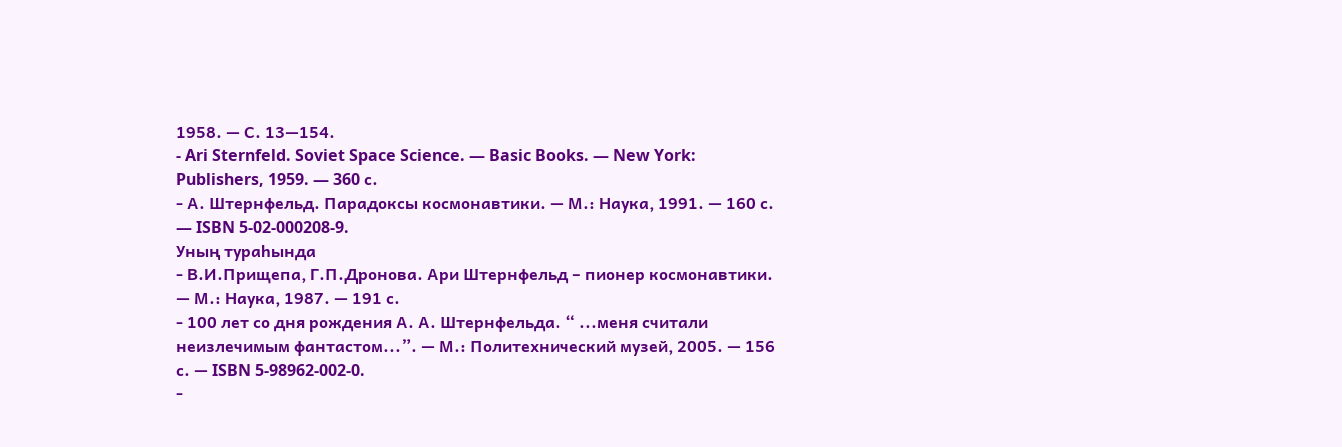1958. — С. 13—154.
- Ari Sternfeld. Soviet Space Science. — Basic Books. — New York: Publishers, 1959. — 360 с.
- А. Штернфельд. Парадоксы космонавтики. — М.: Наука, 1991. — 160 с. — ISBN 5-02-000208-9.
Уның тураһында
- В.И.Прищепа, Г.П.Дронова. Ари Штернфельд – пионер космонавтики. — М.: Наука, 1987. — 191 с.
- 100 лет со дня рождения А. А. Штернфельда. “ ...меня считали неизлечимым фантастом...”. — М.: Политехнический музей, 2005. — 156 с. — ISBN 5-98962-002-0.
-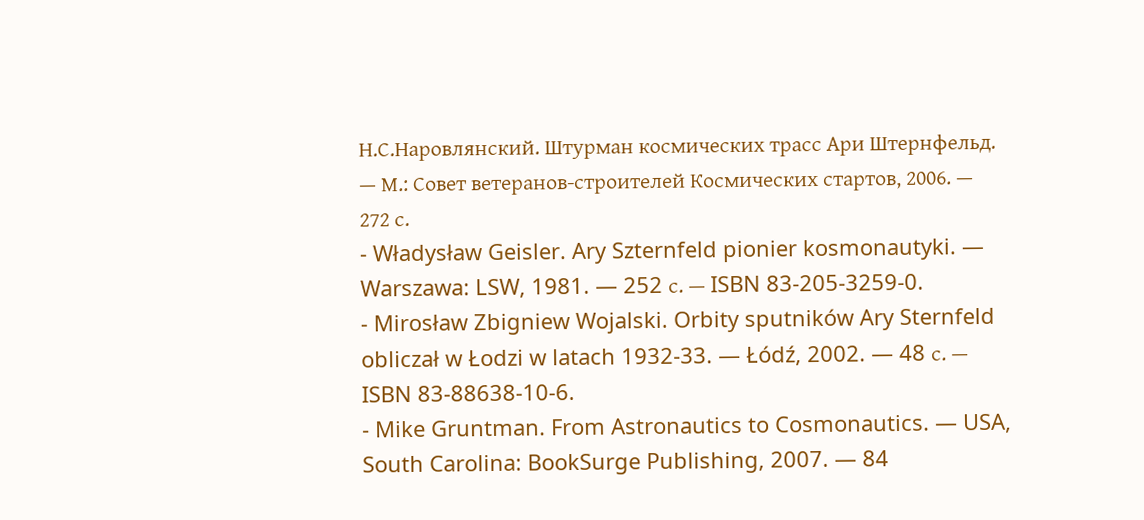Н.С.Наровлянский. Штурман космических трасс Ари Штернфельд. — М.: Совет ветеранов-строителей Космических стартов, 2006. — 272 с.
- Władysław Geisler. Ary Szternfeld pionier kosmonautyki. — Warszawa: LSW, 1981. — 252 с. — ISBN 83-205-3259-0.
- Mirosław Zbigniew Wojalski. Orbity sputników Ary Sternfeld obliczał w Łodzi w latach 1932-33. — Łódź, 2002. — 48 с. — ISBN 83-88638-10-6.
- Mike Gruntman. From Astronautics to Cosmonautics. — USA, South Carolina: BookSurge Publishing, 2007. — 84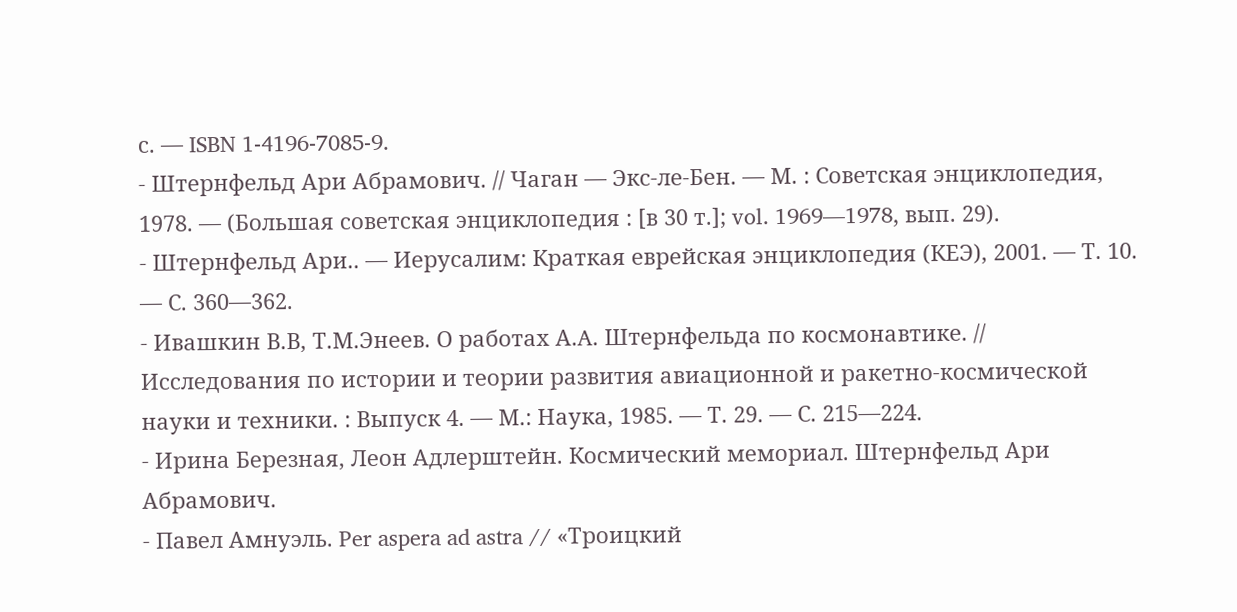с. — ISBN 1-4196-7085-9.
- Штернфельд Ари Абрамович. // Чаган — Экс-ле-Бен. — М. : Советская энциклопедия, 1978. — (Большая советская энциклопедия : [в 30 т.]; vol. 1969—1978, вып. 29).
- Штернфельд Ари.. — Иерусалим: Краткая еврейская энциклопедия (КЕЭ), 2001. — Т. 10. — С. 360—362.
- Ивашкин В.В, Т.М.Энеев. О работах А.A. Штернфельда по космонавтике. // Исследования по истории и теории развития авиационной и ракетно-космической науки и техники. : Выпуск 4. — М.: Наука, 1985. — Т. 29. — С. 215—224.
- Ирина Березная, Леон Адлерштейн. Космический мемориал. Штернфельд Ари Абрамович.
- Павел Амнуэль. Per aspera ad astra // «Троицкий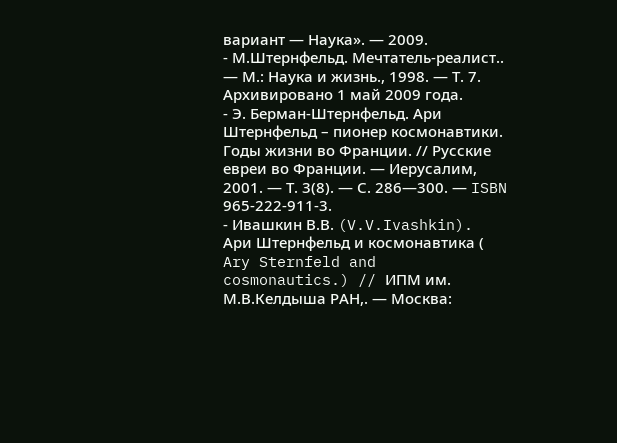вариант — Наука». — 2009.
- М.Штернфельд. Мечтатель-реалист.. — М.: Наука и жизнь., 1998. — Т. 7. Архивировано 1 май 2009 года.
- Э. Берман-Штернфельд. Ари Штернфельд – пионер космонавтики. Годы жизни во Франции. // Русские евреи во Франции. — Иерусалим, 2001. — Т. 3(8). — С. 286—300. — ISBN 965-222-911-3.
- Ивашкин В.В. (V.V.Ivashkin). Ари Штернфельд и космонавтика ( Ary Sternfeld and cosmonautics.) // ИПМ им. М.В.Келдыша РАН,. — Москва: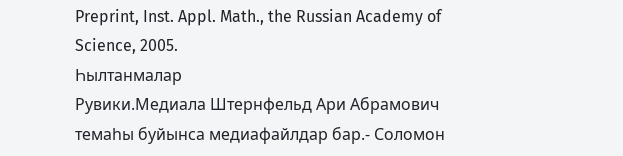Preprint, Inst. Appl. Math., the Russian Academy of Science, 2005.
Һылтанмалар
Рувики.Медиала Штернфельд Ари Абрамович темаһы буйынса медиафайлдар бар.- Соломон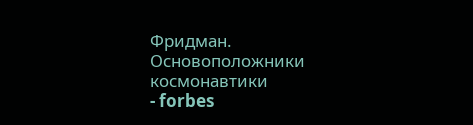Фридман. Основоположники космонавтики
- forbes